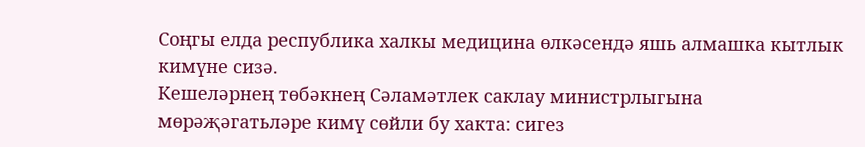Соңгы елда республика халкы медицина өлкәсендә яшь алмашка кытлык кимүне сизә.
Кешеләрнең төбәкнең Сәламәтлек саклау министрлыгына мөрәҗәгатьләре кимү сөйли бу хакта: сигез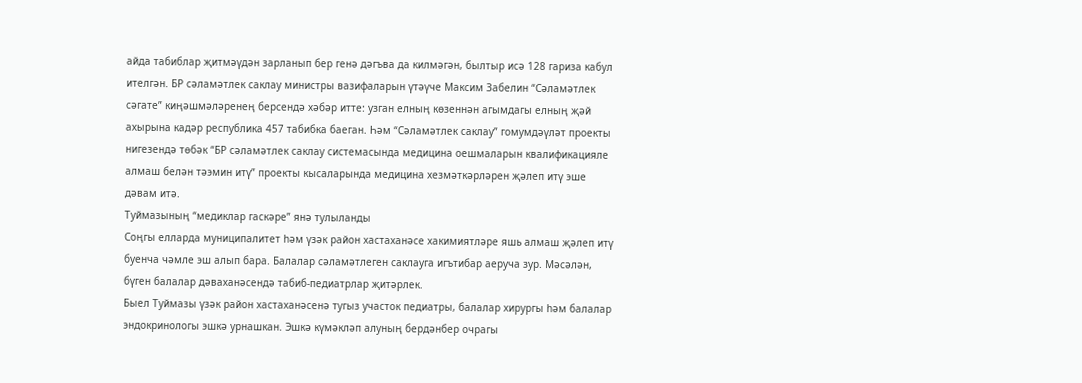айда табиблар җитмәүдән зарланып бер генә дәгъва да килмәгән, былтыр исә 128 гариза кабул ителгән. БР сәламәтлек саклау министры вазифаларын үтәүче Максим Забелин “Сәламәтлек сәгате” киңәшмәләренең берсендә хәбәр итте: узган елның көзеннән агымдагы елның җәй ахырына кадәр республика 457 табибка баеган. Һәм “Сәламәтлек саклау” гомумдәүләт проекты нигезендә төбәк “БР сәламәтлек саклау системасында медицина оешмаларын квалификацияле алмаш белән тәэмин итү” проекты кысаларында медицина хезмәткәрләрен җәлеп итү эше дәвам итә.
Туймазының “медиклар гаскәре” янә тулыланды
Соңгы елларда муниципалитет һәм үзәк район хастаханәсе хакимиятләре яшь алмаш җәлеп итү буенча чәмле эш алып бара. Балалар сәламәтлеген саклауга игътибар аеруча зур. Мәсәлән, бүген балалар дәваханәсендә табиб-педиатрлар җитәрлек.
Быел Туймазы үзәк район хастаханәсенә тугыз участок педиатры, балалар хирургы һәм балалар эндокринологы эшкә урнашкан. Эшкә күмәкләп алуның бердәнбер очрагы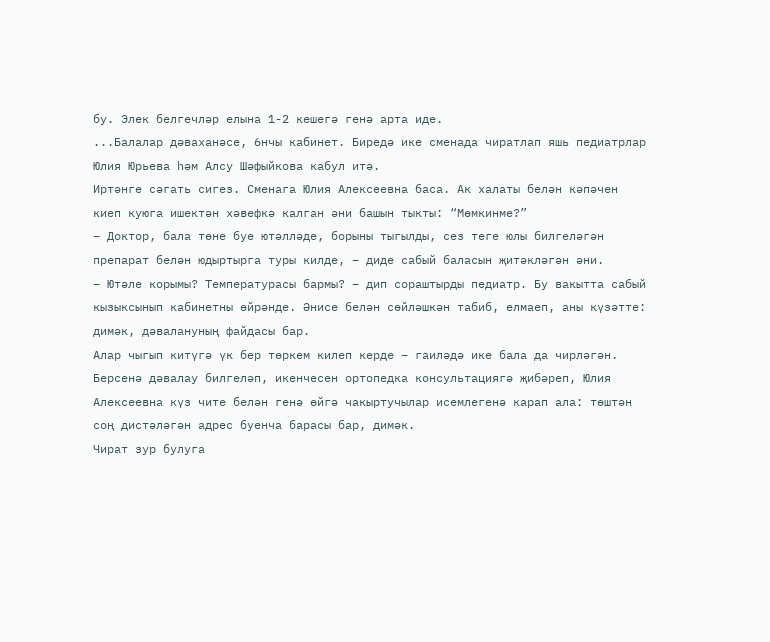бу. Элек белгечләр елына 1-2 кешегә генә арта иде.
...Балалар дәваханәсе, 6нчы кабинет. Биредә ике сменада чиратлап яшь педиатрлар Юлия Юрьева һәм Алсу Шәфыйкова кабул итә.
Иртәнге сәгать сигез. Сменага Юлия Алексеевна баса. Ак халаты белән кәпәчен киеп куюга ишектән хәвефкә калган әни башын тыкты: “Мөмкинме?”
– Доктор, бала төне буе ютәлләде, борыны тыгылды, сез теге юлы билгеләгән препарат белән юдыртырга туры килде, – диде сабый баласын җитәкләгән әни.
– Ютәле корымы? Температурасы бармы? – дип сораштырды педиатр. Бу вакытта сабый кызыксынып кабинетны өйрәнде. Әнисе белән сөйләшкән табиб, елмаеп, аны күзәтте: димәк, дәвалануның файдасы бар.
Алар чыгып китүгә үк бер төркем килеп керде – гаиләдә ике бала да чирләгән. Берсенә дәвалау билгеләп, икенчесен ортопедка консультациягә җибәреп, Юлия Алексеевна күз чите белән генә өйгә чакыртучылар исемлегенә карап ала: төштән соң дистәләгән адрес буенча барасы бар, димәк.
Чират зур булуга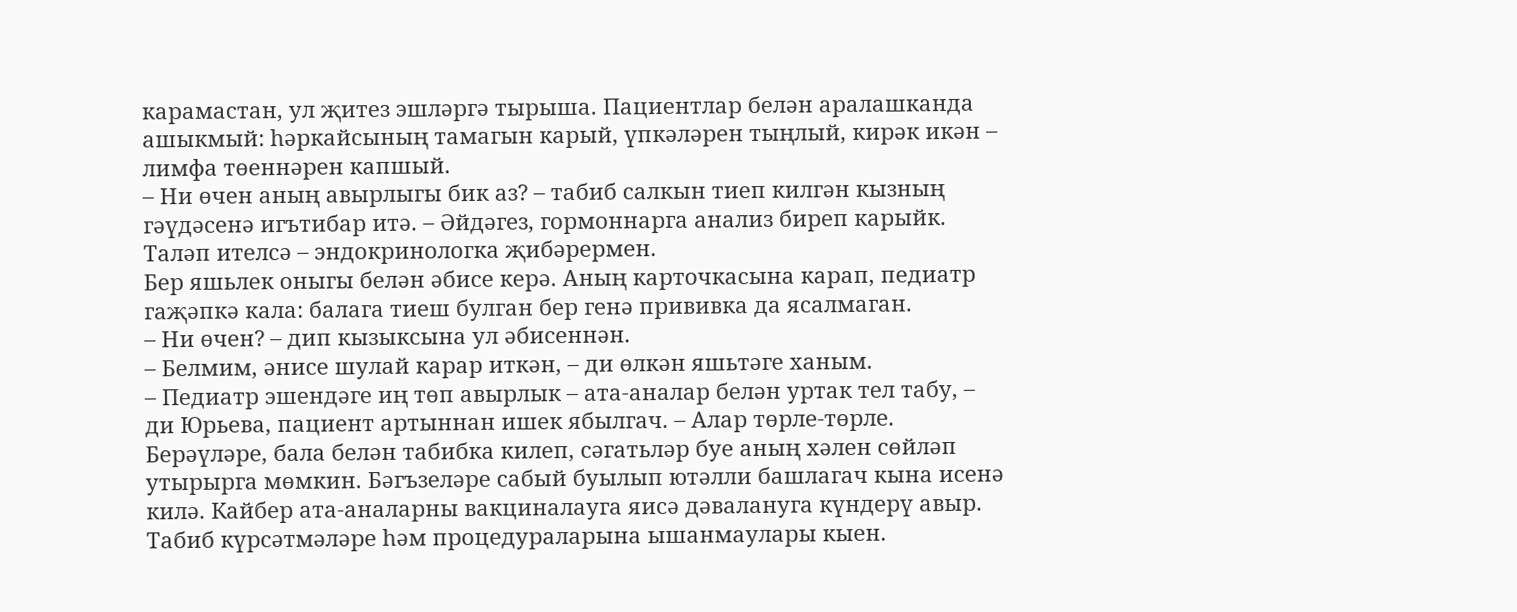карамастан, ул җитез эшләргә тырыша. Пациентлар белән аралашканда ашыкмый: һәркайсының тамагын карый, үпкәләрен тыңлый, кирәк икән – лимфа төеннәрен капшый.
– Ни өчен аның авырлыгы бик аз? – табиб салкын тиеп килгән кызның гәүдәсенә игътибар итә. – Әйдәгез, гормоннарга анализ биреп карыйк. Таләп ителсә – эндокринологка җибәрермен.
Бер яшьлек оныгы белән әбисе керә. Аның карточкасына карап, педиатр гаҗәпкә кала: балага тиеш булган бер генә прививка да ясалмаган.
– Ни өчен? – дип кызыксына ул әбисеннән.
– Белмим, әнисе шулай карар иткән, – ди өлкән яшьтәге ханым.
– Педиатр эшендәге иң төп авырлык – ата-аналар белән уртак тел табу, – ди Юрьева, пациент артыннан ишек ябылгач. – Алар төрле-төрле. Берәүләре, бала белән табибка килеп, сәгатьләр буе аның хәлен сөйләп утырырга мөмкин. Бәгъзеләре сабый буылып ютәлли башлагач кына исенә килә. Кайбер ата-аналарны вакциналауга яисә дәвалануга күндерү авыр. Табиб күрсәтмәләре һәм процедураларына ышанмаулары кыен.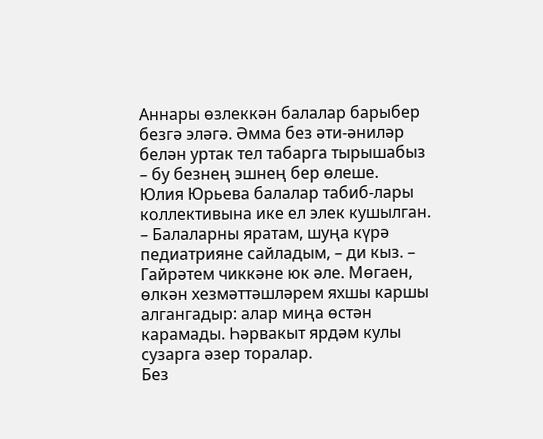Аннары өзлеккән балалар барыбер безгә эләгә. Әмма без әти-әниләр белән уртак тел табарга тырышабыз – бу безнең эшнең бер өлеше.
Юлия Юрьева балалар табиб-лары коллективына ике ел элек кушылган.
– Балаларны яратам, шуңа күрә педиатрияне сайладым, – ди кыз. – Гайрәтем чиккәне юк әле. Мөгаен, өлкән хезмәттәшләрем яхшы каршы алгангадыр: алар миңа өстән карамады. Һәрвакыт ярдәм кулы сузарга әзер торалар.
Без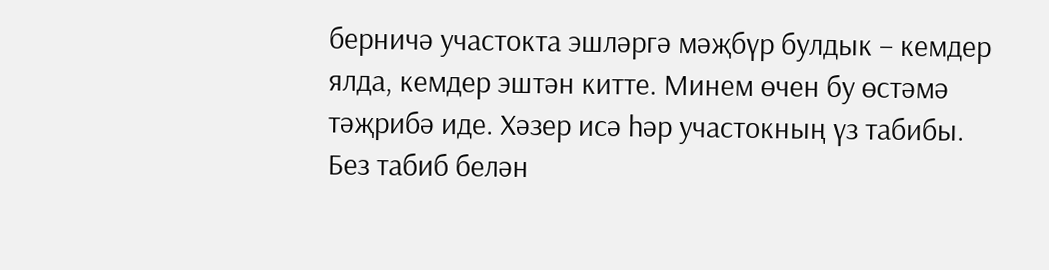берничә участокта эшләргә мәҗбүр булдык – кемдер ялда, кемдер эштән китте. Минем өчен бу өстәмә тәҗрибә иде. Хәзер исә һәр участокның үз табибы.
Без табиб белән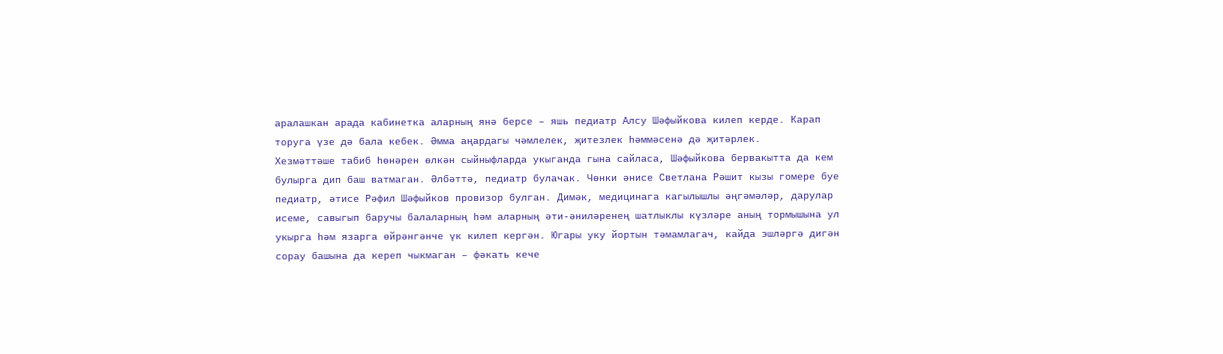аралашкан арада кабинетка аларның янә берсе – яшь педиатр Алсу Шәфыйкова килеп керде. Карап торуга үзе дә бала кебек. Әмма аңардагы чәмлелек, җитезлек һәммәсенә дә җитәрлек.
Хезмәттәше табиб һөнәрен өлкән сыйныфларда укыганда гына сайласа, Шәфыйкова бервакытта да кем булырга дип баш ватмаган. Әлбәттә, педиатр булачак. Чөнки әнисе Светлана Рәшит кызы гомере буе педиатр, әтисе Рәфил Шәфыйков провизор булган. Димәк, медицинага кагылышлы әңгәмәләр, дарулар исеме, савыгып баручы балаларның һәм аларның әти-әниләренең шатлыклы күзләре аның тормышына ул укырга һәм язарга өйрәнгәнче үк килеп кергән. Югары уку йортын тәмамлагач, кайда эшләргә дигән сорау башына да кереп чыкмаган – фәкать кече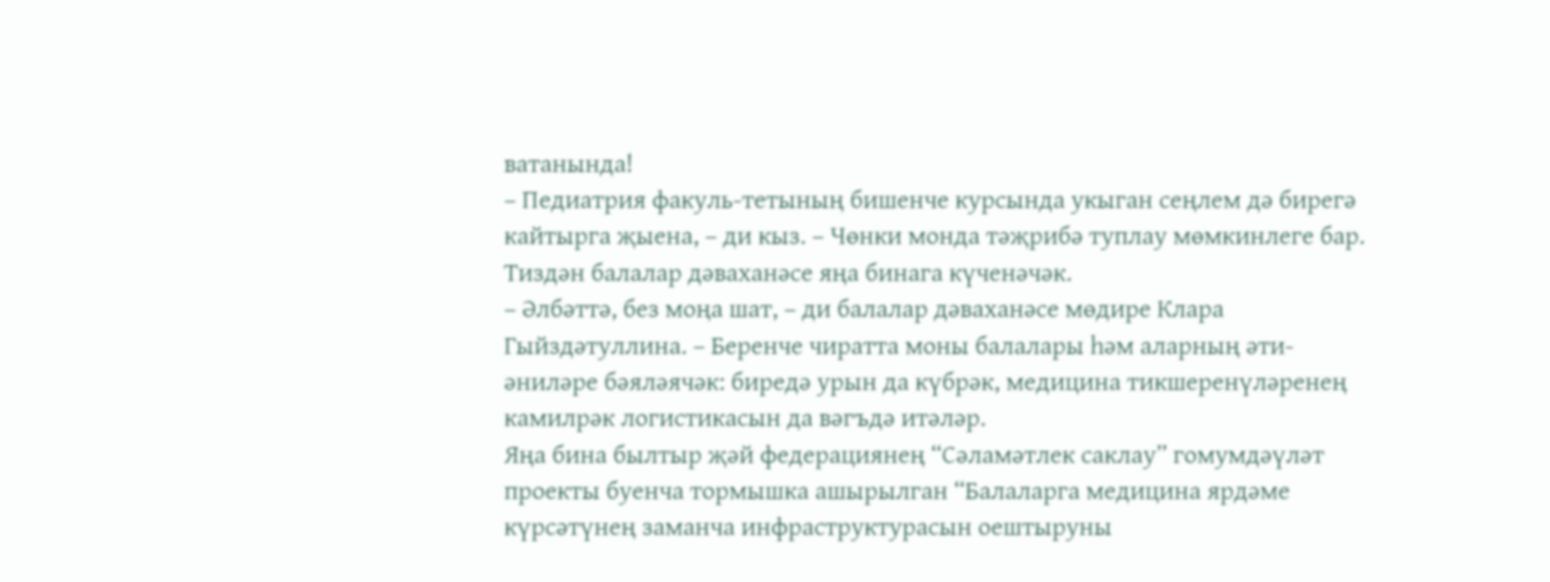ватанында!
– Педиатрия факуль-тетының бишенче курсында укыган сеңлем дә бирегә кайтырга җыена, – ди кыз. – Чөнки монда тәҗрибә туплау мөмкинлеге бар.
Тиздән балалар дәваханәсе яңа бинага күченәчәк.
– Әлбәттә, без моңа шат, – ди балалар дәваханәсе мөдире Клара Гыйздәтуллина. – Беренче чиратта моны балалары һәм аларның әти-әниләре бәяләячәк: биредә урын да күбрәк, медицина тикшеренүләренең камилрәк логистикасын да вәгъдә итәләр.
Яңа бина былтыр җәй федерациянең “Сәламәтлек саклау” гомумдәүләт проекты буенча тормышка ашырылган “Балаларга медицина ярдәме күрсәтүнең заманча инфраструктурасын оештыруны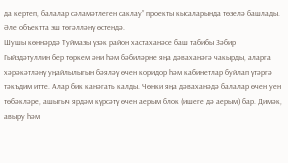да кертеп, балалар сәламәтлеген саклау” проекты кысаларында төзелә башлады. Әле объектта эш төгәлләнү өстендә.
Шушы көннәрдә Туймазы үзәк район хастаханәсе баш табибы Зәбир Гыйздәтуллин бер төркем әни һәм бәбиләрне яңа дәваханәгә чакырды, аларга хәрәкәтләнү уңайлылыгын бәяләү өчен коридор һәм кабинетлар буйлап үтәргә тәкъдим итте. Алар бик канәгать калды. Чөнки яңа дәваханәдә балалар өчен уен төбәкләре, ашыгыч ярдәм күрсәтү өчен аерым блок (ишеге дә аерым) бар. Димәк, авыру һәм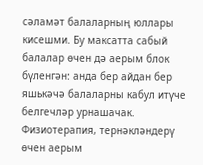сәламәт балаларның юллары кисешми. Бу максатта сабый балалар өчен дә аерым блок бүленгән: анда бер айдан бер яшькәчә балаларны кабул итүче белгечләр урнашачак. Физиотерапия, тернәкләндерү өчен аерым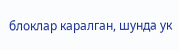блоклар каралган, шунда ук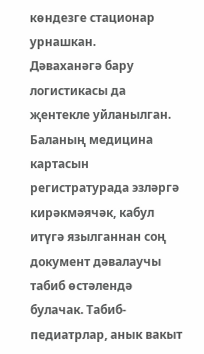көндезге стационар урнашкан.
Дәваханәгә бару логистикасы да җентекле уйланылган. Баланың медицина картасын регистратурада эзләргә кирәкмәячәк, кабул итүгә язылганнан соң документ дәвалаучы табиб өстәлендә булачак. Табиб-педиатрлар, анык вакыт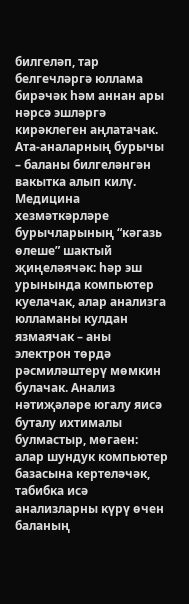билгеләп, тар белгечләргә юллама бирәчәк һәм аннан ары нәрсә эшләргә кирәклеген аңлатачак. Ата-аналарның бурычы – баланы билгеләнгән вакытка алып килү.
Медицина хезмәткәрләре бурычларының “кәгазь өлеше” шактый җиңеләячәк: һәр эш урынында компьютер куелачак, алар анализга юлламаны кулдан язмаячак – аны электрон төрдә рәсмиләштерү мөмкин булачак. Анализ нәтиҗәләре югалу яисә буталу ихтималы булмастыр, мөгаен: алар шундук компьютер базасына кертеләчәк, табибка исә анализларны күрү өчен баланың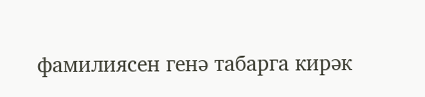фамилиясен генә табарга кирәк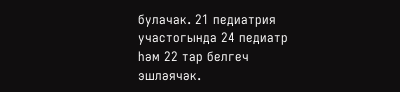булачак. 21 педиатрия участогында 24 педиатр һәм 22 тар белгеч эшләячәк.